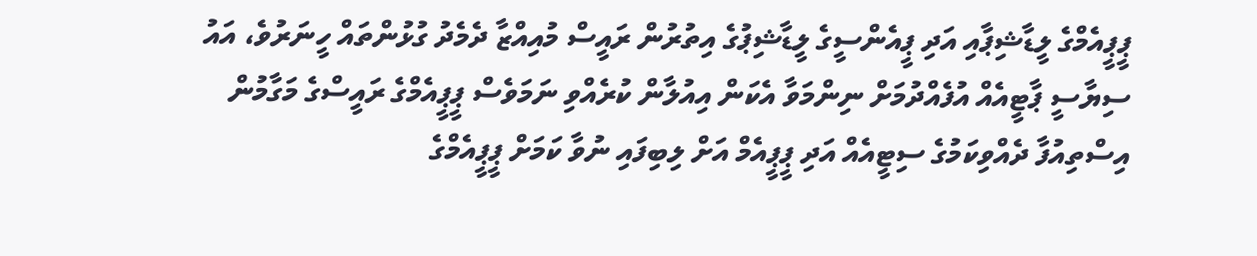ޕީޕީއެމްގެ ލީޑާޝިޕާއި އަދި ޕީއެންސީގެ ލީޑާޝިޕުގެ އިތުރުން ރައީސް މުއިއްޒާ ދެމެދު ގުޅުންތައް ހީނަރުވެ، އައު ސިޔާސީ ޕާޓީއެއް އުފެއްދުމަށް ނިންމަވާ އެކަން އިއުލާން ކުރެއްވި ނަމަވެސް ޕީޕީއެމްގެ ރައީސްގެ މަގާމުން އިސްތިއުފާ ދެއްވިކަމުގެ ސިޓީއެއް އަދި ޕީޕީއެމް އަށް ލިބިފައި ނުވާ ކަމަށް ޕީޕީއެމްގެ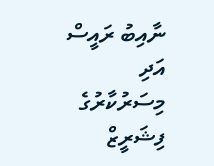ނާއިބު ރައީސް އަދި މިސަރުކާރުގެ ފިޝަރީޒް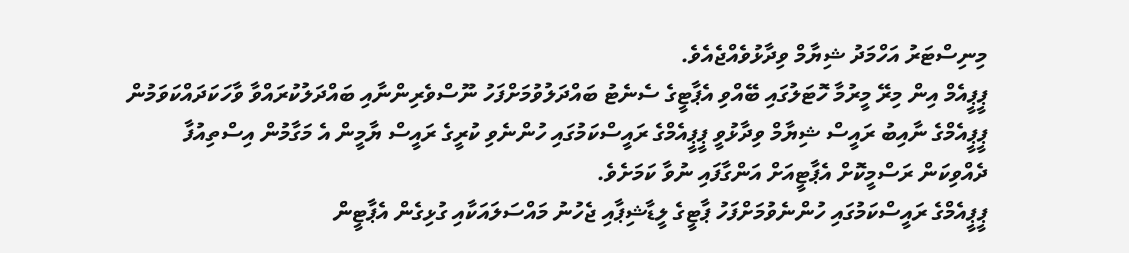މިނިސްޓަރު އަހްމަދު ޝިޔާމް ވިދާޅުވެއްޖެއެވެ.
ޕީޕީއެމް އިން މިރޭ މީރުމާ ހޮޓަލުގައި ބޭއްވި އެޕާޓީގެ ސެނެޓު ބައްދަލުވުމަށްފަހު ނޫސްވެރިންނާއި ބައްދަލުކުރައްވާ ވާހަކަދައްކަވަމުން ޕީޕީއެމްގެ ނާއިބު ރައީސް ޝިޔާމް ވިދާޅުވީ ޕީޕީއެމްގެ ރައީސްކަމުގައި ހުންނެވި ކުރީގެ ރައީސް ޔާމީން އެ މަގާމުން އިސްތިއުފާ ދެއްވިކަން ރަސްމީކޮށް އެޕާޓީއަށް އަންގާފައި ނުވާ ކަމަށެވެ.
ޕީޕީއެމްގެ ރައީސްކަމުގައި ހުންނެވުމަށްފަހު ޕާޓީގެ ލީޑާޝިޕާއި ޖެހުނު މައްސަލައަކާއި ގުޅިގެން އެޕާޓީން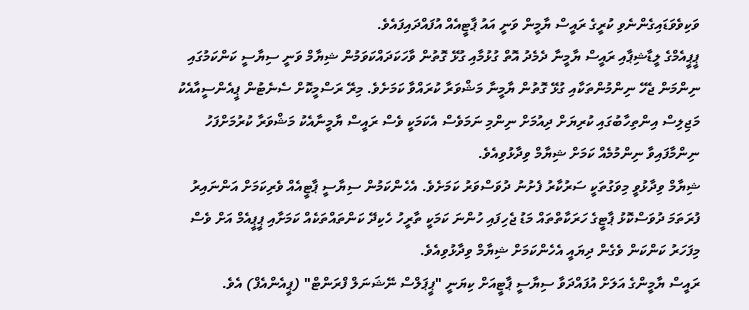ވަކިވެވަޑައިގެންނެވި ކުރީގެ ރައީސް ޔާމީން ވަނީ އައު ޕާޓީއެއް އުފައްދައިފައެވެ.
ޕީޕީއެމްގެ ލީޑާޝިޕާއި ރައީސް ޔާމީނާ ދެމެދު އޮތް ގުޅުމާއި ގުޅޭ ގޮތުން ވާހަކަދައްކަވަމުން ޝިޔާމް ވަނީ ސިޔާސީ ކަންކަމުގައި ނިންމަން ޖެހޭ ނިންމުންތަކާއި ގުޅޭ ގޮތުން ޔާމީނާ މަޝްވަރާ ކުރައްވާ ކަމަށެވެ. މިރޭ ރަސްމީކޮށް ސެނެޓުން ޕީއެންސީއާއެކު މަޖިލިސް އިންތިހާބުގައި ކުރިޔަށް ދިއުމަށް ނިންމި ނަމަވެސް އެކަމަކީ ވެސް ރައީސް ޔާމީނާއެކު މަޝްވަރާ ކުރުމަށްފަހު ނިންމާފައިވާ ނިންމުމެއް ކަމަށް ޝިޔާމް ވިދާޅުވިއެވެ.
ޝިޔާމް ވިދާޅުވީ މިވަގުތަކީ ސަރުކާރު ފެށުނު ދުވަސްވަރު ކަމަށެވެ. އެހެންކަމުން ސިޔާސީ ޕާޓީއެއް ވެރިކަމަށް އަންނައިރު ފުރަތަމަ ދުވަސްކޮޅު ޕާޓީގެ ހަރަކާތްތައް މަޑު ޖެހިފައި ހުންނަ ކަމަކީ ތާރީހު ހެކިދޭ ކަންތައްތަކެއް ކަމަށާއި ޕީޕީއެމް އަށް ވެސް މިފަހަރު ކަންކަން ވެގެން ދިޔައީ އެހެންކަމަށް ޝިޔާމް ވިދާޅުވިއެވެ.
ރައީސް ޔާމީންގެ އަލަށް އުފައްދަވާ ސިޔާސީ ޕާޓީއަށް ކިޔަނީ "ޕީޕަލްސް ނޭޝަނަލް ފްރަންޓް" (ޕީއެންއެފް) އެވެ.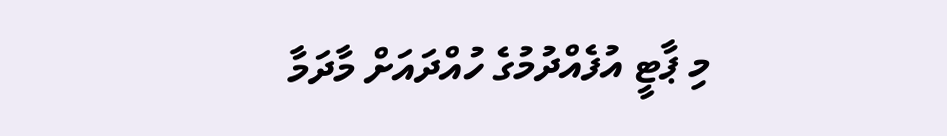މި ޕާޓީ އުފެއްދުމުގެ ހުއްދައަށް މާދަމާ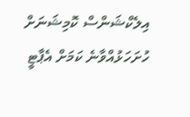އިލެކްޝަންސް ކޮމިޝަނަށް ހުށަހަޅުއްވާނެ ކަމަށް އެޕާޓީ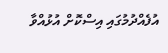އުފެއްދުމުގައި އިސްކޮށް އުޅުއްވާ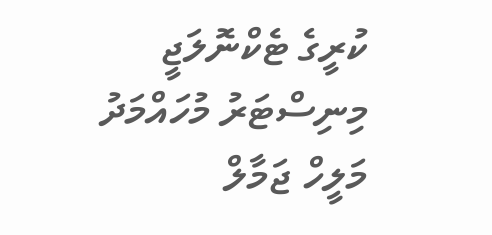ކުރީގެ ޓެކްނޮލަޖީ މިނިސްޓަރު މުހައްމަދު މަލީހް ޖަމާލް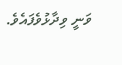ވަނީ ވިދާޅުވެފައެވެ.